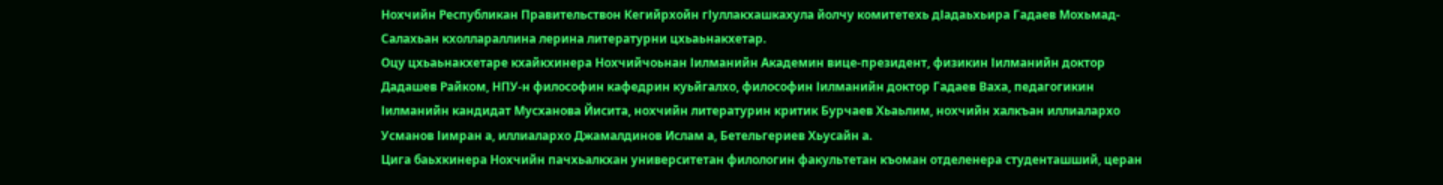Нохчийн Республикан Правительствон Кегийрхойн гІуллакхашкахула йолчу комитетехь дІадаьхьира Гадаев Мохьмад-Салахьан кхоллараллина лерина литературни цхьаьнакхетар.
Оцу цхьаьнакхетаре кхайкхинера Нохчийчоьнан Іилманийн Академин вице-президент, физикин Іилманийн доктор Дадашев Райком, НПУ-н философин кафедрин куьйгалхо, философин Іилманийн доктор Гадаев Ваха, педагогикин Іилманийн кандидат Мусханова Йисита, нохчийн литературин критик Бурчаев Хьаьлим, нохчийн халкъан иллиалархо Усманов Іимран а, иллиалархо Джамалдинов Ислам а, Бетельгериев Хьусайн а.
Цига баьхкинера Нохчийн пачхьалкхан университетан филологин факультетан къоман отделенера студенташший, церан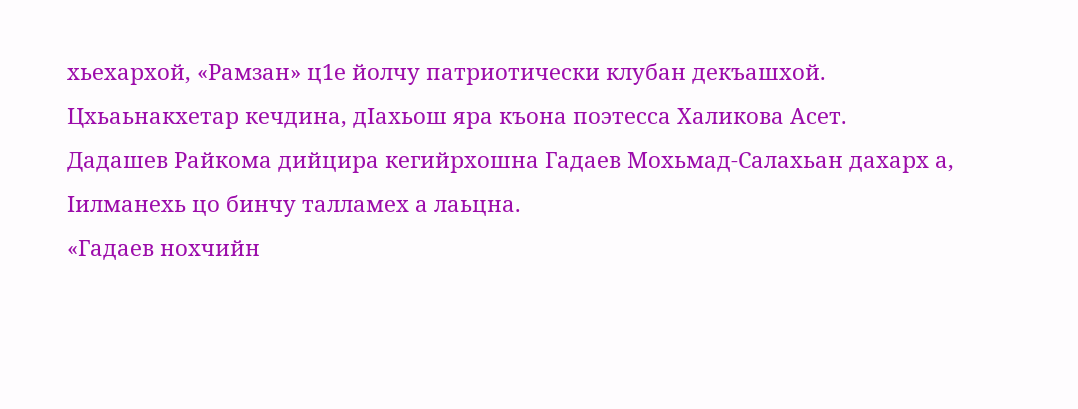хьехархой, «Рамзан» ц1е йолчу патриотически клубан декъашхой. Цхьаьнакхетар кечдина, дІахьош яра къона поэтесса Халикова Асет.
Дадашев Райкома дийцира кегийрхошна Гадаев Мохьмад-Салахьан дахарх а, Іилманехь цо бинчу талламех а лаьцна.
«Гадаев нохчийн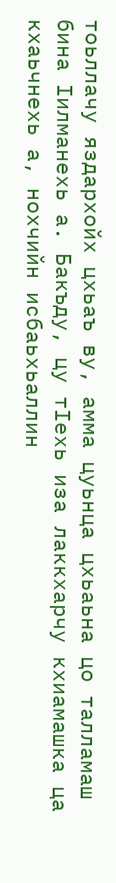тоьллачу яздархойх цхьаъ ву, амма цуьнца цхьаьна цо талламаш бина Іилманехь а. Бакъду, цу тІехь иза лаккхарчу кхиамашка ца кхаьчнехь а, нохчийн исбаьхьаллин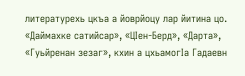литературехь цкъа а йоврйоцу лар йитина цо. «Даймахке сатийсар», «ЦІен-Берд», «Дарта», «Гуьйренан зезаг», кхин а цхьамогІа Гадаевн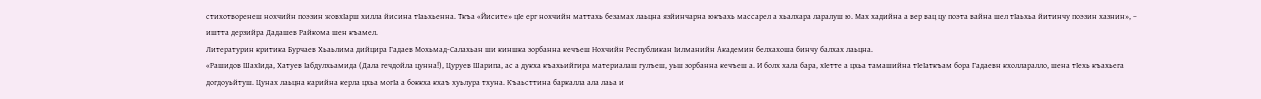стихотворенеш нохчийн поэзин жовхІарш хилла йисина тІаьхьенна. Ткъа «Йисите» цІе ерг нохчийн маттахь безамах лаьцна язйинчарна юкъахь массарел а хьалхара ларалуш ю. Мах хадийна а вер вац цу поэта вайна шел тІаьхьа йитинчу поэзин хазнин», – иштта дерзийра Дадашев Райкома шен къамел.
Литературин критика Бурчаев Хьаьлима дийцира Гадаев Мохьмад-Салахьан ши киншка зорбанна кечъеш Нохчийн Республикан Іилманийн Академин белхахоша бинчу балхах лаьцна.
«Рашидов ШахІида, Хатуев Іабдулхьамида (Дала гечдойла цунна!), Цуруев Шарипа, ас а дукха къахьийгира материалаш гулъеш, уьш зорбанна кечъеш а. И болх хала бара, хІетте а цхьа тамашийна тІеІаткъам бора Гадаевн кхолларалло, шена тІехь къахьега догдоуьйтуш. Цунах лаьцна карийна керла цхьа могІа а боккха кхаъ хуьлура тхуна. Къаьсттина баркалла ала лаьа и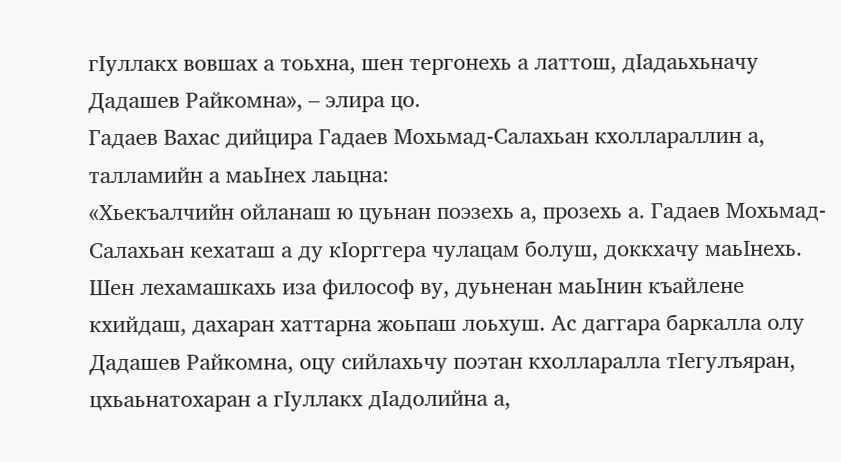гІуллакх вовшах а тоьхна, шен тергонехь а латтош, дІадаьхьначу Дадашев Райкомна», – элира цо.
Гадаев Вахас дийцира Гадаев Мохьмад-Салахьан кхоллараллин а, талламийн а маьІнех лаьцна:
«Хьекъалчийн ойланаш ю цуьнан поэзехь а, прозехь а. Гадаев Мохьмад-Салахьан кехаташ а ду кІорггера чулацам болуш, доккхачу маьІнехь. Шен лехамашкахь иза философ ву, дуьненан маьІнин къайлене кхийдаш, дахаран хаттарна жоьпаш лоьхуш. Ас даггара баркалла олу Дадашев Райкомна, оцу сийлахьчу поэтан кхолларалла тІегулъяран, цхьаьнатохаран а гІуллакх дІадолийна а,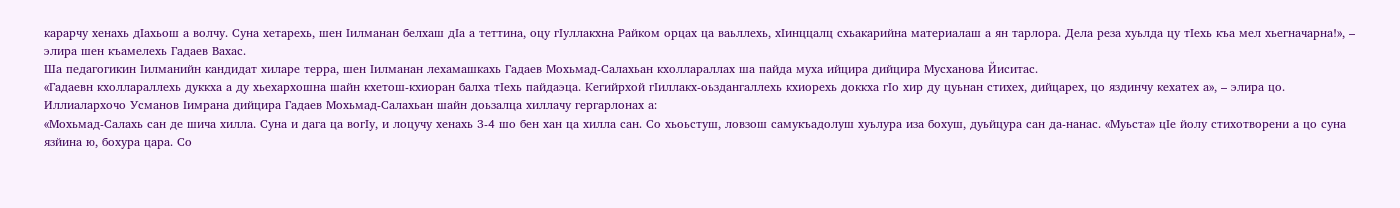карарчу хенахь дІахьош а волчу. Суна хетарехь, шен Іилманан белхаш дІа а теттина, оцу гІуллакхна Райком орцах ца ваьллехь, хІинццалц схьакарийна материалаш а ян тарлора. Дела реза хуьлда цу тІехь къа мел хьегначарна!», – элира шен къамелехь Гадаев Вахас.
Ша педагогикин Іилманийн кандидат хиларе терра, шен Іилманан лехамашкахь Гадаев Мохьмад-Салахьан кхоллараллах ша пайда муха ийцира дийцира Мусханова Йиситас.
«Гадаевн кхоллараллехь дуккха а ду хьехархошна шайн кхетош-кхиоран балха тІехь пайдаэца. Кегийрхой гІиллакх-оьздангаллехь кхиорехь доккха гІо хир ду цуьнан стихех, дийцарех, цо яздинчу кехатех а», – элира цо.
Иллиалархочо Усманов Іимрана дийцира Гадаев Мохьмад-Салахьан шайн доьзалца хиллачу гергарлонах а:
«Мохьмад-Салахь сан де шича хилла. Суна и дага ца вогІу, и лоцучу хенахь 3-4 шо бен хан ца хилла сан. Со хьоьстуш, ловзош самукъадолуш хуьлура иза бохуш, дуьйцура сан да-нанас. «Муьста» цІе йолу стихотворени а цо суна язйина ю, бохура цара. Со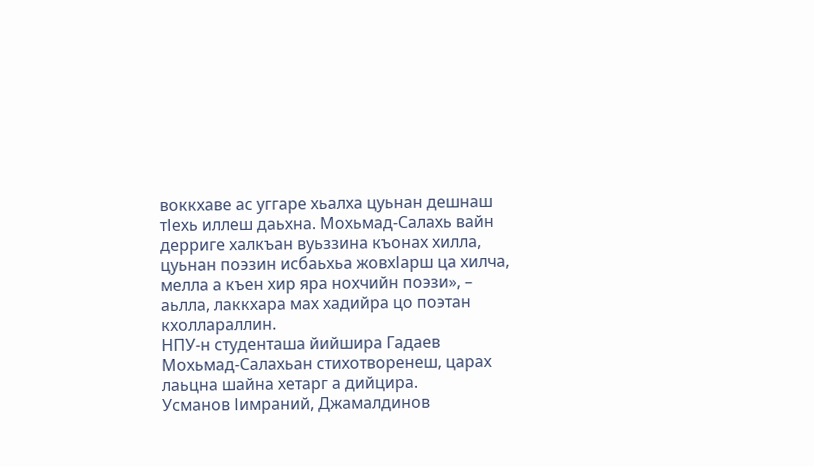воккхаве ас уггаре хьалха цуьнан дешнаш тІехь иллеш даьхна. Мохьмад-Салахь вайн дерриге халкъан вуьззина къонах хилла, цуьнан поэзин исбаьхьа жовхІарш ца хилча, мелла а къен хир яра нохчийн поэзи», – аьлла, лаккхара мах хадийра цо поэтан кхоллараллин.
НПУ-н студенташа йийшира Гадаев Мохьмад-Салахьан стихотворенеш, царах лаьцна шайна хетарг а дийцира.
Усманов Іимраний, Джамалдинов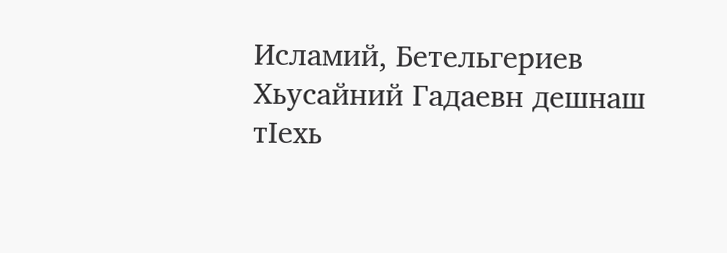Исламий, Бетельгериев Хьусайний Гадаевн дешнаш тІехь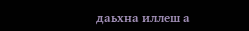даьхна иллеш а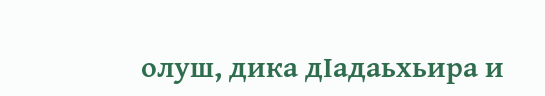олуш, дика дІадаьхьира и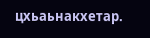цхьаьнакхетар.